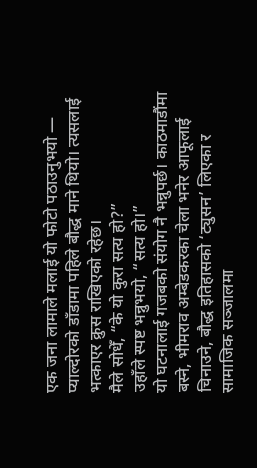एक जना लामाले मलाई यो फोटो पठाउनुभयो — प्याल्दोरको डाँडामा पहिले बौद्ध माने थियो। त्यसलाई भत्काएर क्रुस राखिएको रहेछ।
मैले सोधेँ, “के यो कुरा सत्य हो?”
उहाँले स्पष्ट भन्नुभयो, “सत्य हो।”
यो घटनालाई गजबको संयोग नै भन्नुपर्छ। काठमाडौंमा बस्ने, भीमराव अम्बेडकरका चेला भनेर आफूलाई चिनाउने, बौद्ध इतिहासको ‘ट्युसन’ लिएका र सामाजिक सञ्जालमा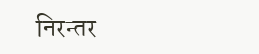निरन्तर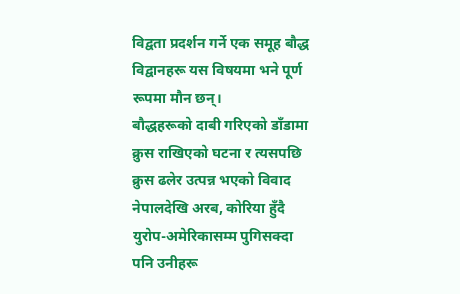विद्वता प्रदर्शन गर्ने एक समूह बौद्ध विद्वानहरू यस विषयमा भने पूर्ण रूपमा मौन छन्।
बौद्धहरूको दाबी गरिएको डाँडामा क्रुस राखिएको घटना र त्यसपछि क्रुस ढलेर उत्पन्न भएको विवाद नेपालदेखि अरब, कोरिया हुँदै युरोप-अमेरिकासम्म पुगिसक्दा पनि उनीहरू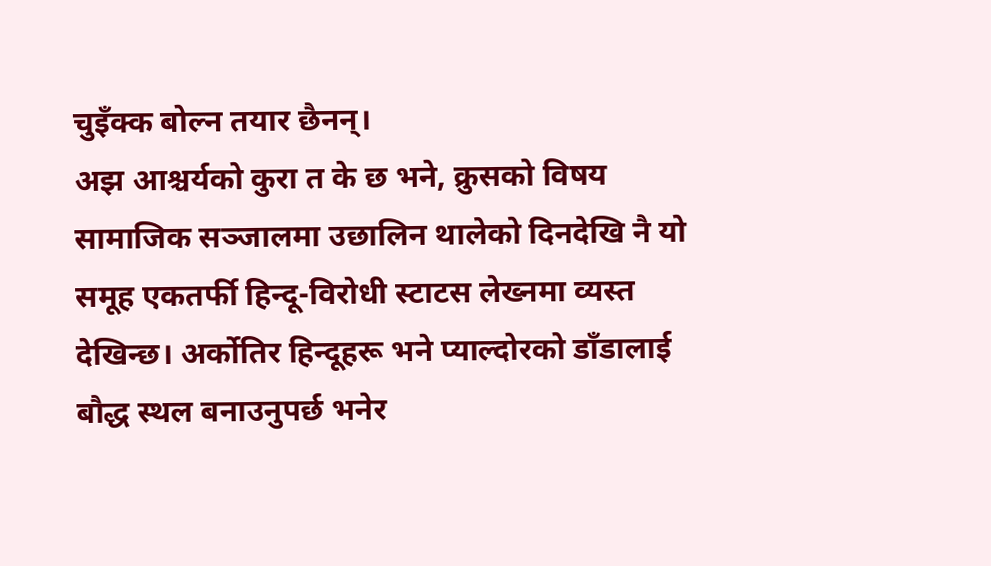चुइँक्क बोल्न तयार छैनन्।
अझ आश्चर्यको कुरा त के छ भने, क्रुसको विषय सामाजिक सञ्जालमा उछालिन थालेको दिनदेखि नै यो समूह एकतर्फी हिन्दू-विरोधी स्टाटस लेख्नमा व्यस्त देखिन्छ। अर्कोतिर हिन्दूहरू भने प्याल्दोरको डाँडालाई बौद्ध स्थल बनाउनुपर्छ भनेर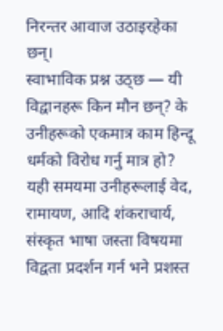निरन्तर आवाज उठाइरहेका छन्।
स्वाभाविक प्रश्न उठ्छ — यी विद्वानहरू किन मौन छन्? के उनीहरूको एकमात्र काम हिन्दू धर्मको विरोध गर्नु मात्र हो?
यही समयमा उनीहरूलाई वेद, रामायण, आदि शंकराचार्य, संस्कृत भाषा जस्ता विषयमा विद्वता प्रदर्शन गर्न भने प्रशस्त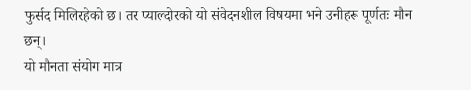फुर्सद मिलिरहेको छ। तर प्याल्दोरको यो संवेदनशील विषयमा भने उनीहरू पूर्णतः मौन छन्।
यो मौनता संयोग मात्र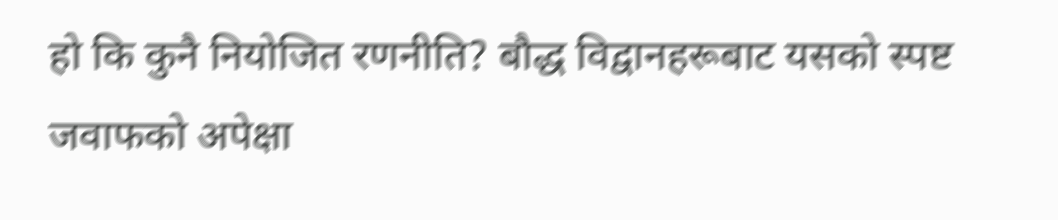हो कि कुनै नियोजित रणनीति? बौद्ध विद्वानहरूबाट यसको स्पष्ट जवाफको अपेक्षा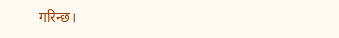गरिन्छ।